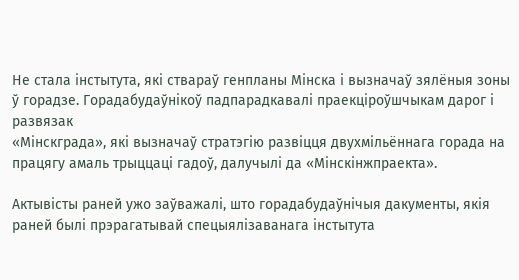Не стала інстытута, які ствараў генпланы Мінска і вызначаў зялёныя зоны ў горадзе. Горадабудаўнікоў падпарадкавалі праекціроўшчыкам дарог і развязак
«Мінскграда», які вызначаў стратэгію развіцця двухмільённага горада на працягу амаль трыццаці гадоў, далучылі да «Мінскінжпраекта».

Актывісты раней ужо заўважалі, што горадабудаўнічыя дакументы, якія раней былі прэрагатывай спецыялізаванага інстытута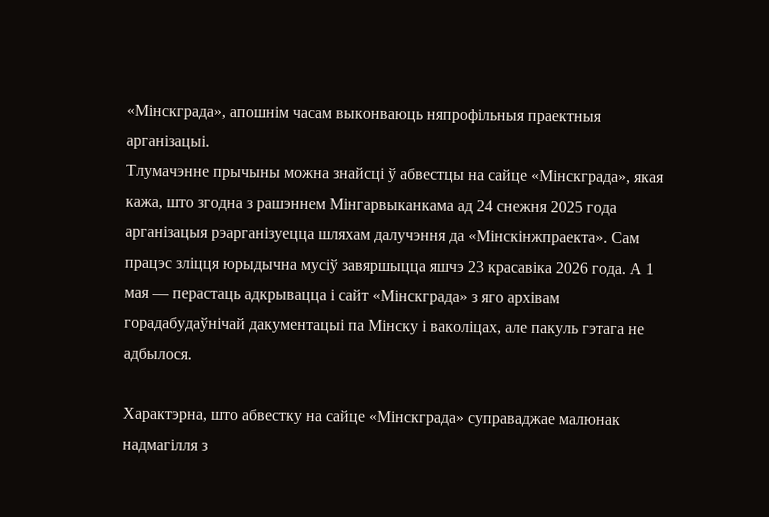«Мінскграда», апошнім часам выконваюць няпрофільныя праектныя арганізацыі.
Тлумачэнне прычыны можна знайсці ў абвестцы на сайце «Мінскграда», якая кажа, што згодна з рашэннем Мінгарвыканкама ад 24 снежня 2025 года арганізацыя рэарганізуецца шляхам далучэння да «Мінскінжпраекта». Сам працэс зліцця юрыдычна мусіў завяршыцца яшчэ 23 красавіка 2026 года. А 1 мая — перастаць адкрывацца і сайт «Мінскграда» з яго архівам горадабудаўнічай дакументацыі па Мінску і ваколіцах, але пакуль гэтага не адбылося.

Характэрна, што абвестку на сайце «Мінскграда» суправаджае малюнак надмагілля з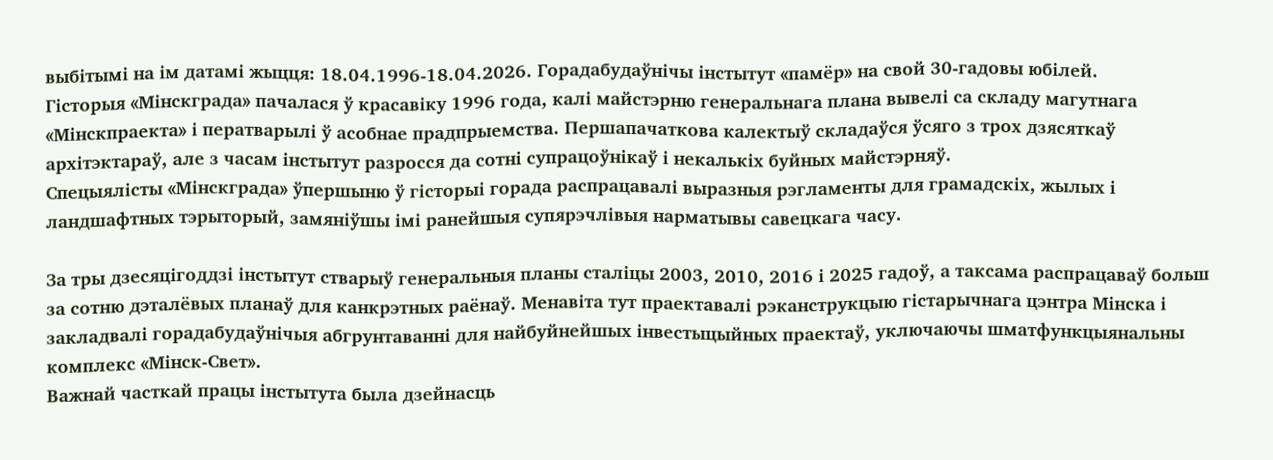выбітымі на ім датамі жыцця: 18.04.1996-18.04.2026. Горадабудаўнічы інстытут «памёр» на свой 30‑гадовы юбілей.
Гісторыя «Мінскграда» пачалася ў красавіку 1996 года, калі майстэрню генеральнага плана вывелі са складу магутнага «Мінскпраекта» і ператварылі ў асобнае прадпрыемства. Першапачаткова калектыў складаўся ўсяго з трох дзясяткаў архітэктараў, але з часам інстытут разросся да сотні супрацоўнікаў і некалькіх буйных майстэрняў.
Спецыялісты «Мінскграда» ўпершыню ў гісторыі горада распрацавалі выразныя рэгламенты для грамадскіх, жылых і ландшафтных тэрыторый, замяніўшы імі ранейшыя супярэчлівыя нарматывы савецкага часу.

За тры дзесяцігоддзі інстытут стварыў генеральныя планы сталіцы 2003, 2010, 2016 і 2025 гадоў, а таксама распрацаваў больш за сотню дэталёвых планаў для канкрэтных раёнаў. Менавіта тут праектавалі рэканструкцыю гістарычнага цэнтра Мінска і закладвалі горадабудаўнічыя абгрунтаванні для найбуйнейшых інвестыцыйных праектаў, уключаючы шматфункцыянальны комплекс «Мінск-Свет».
Важнай часткай працы інстытута была дзейнасць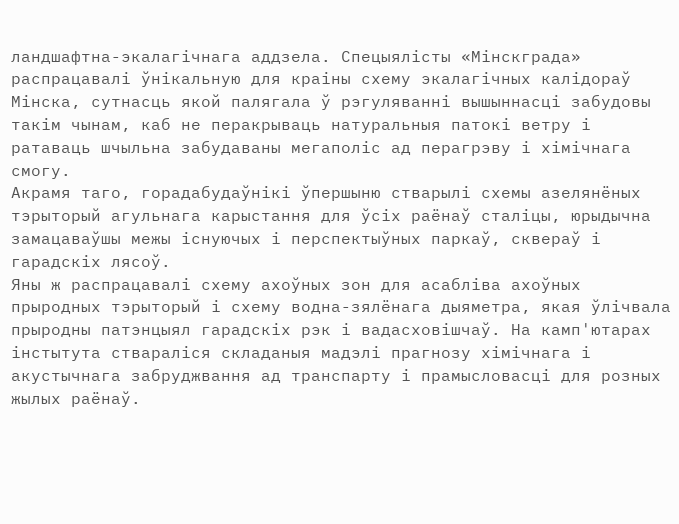ландшафтна-экалагічнага аддзела. Спецыялісты «Мінскграда» распрацавалі ўнікальную для краіны схему экалагічных калідораў Мінска, сутнасць якой палягала ў рэгуляванні вышыннасці забудовы такім чынам, каб не перакрываць натуральныя патокі ветру і ратаваць шчыльна забудаваны мегаполіс ад перагрэву і хімічнага смогу.
Акрамя таго, горадабудаўнікі ўпершыню стварылі схемы азелянёных тэрыторый агульнага карыстання для ўсіх раёнаў сталіцы, юрыдычна замацаваўшы межы існуючых і перспектыўных паркаў, сквераў і гарадскіх лясоў.
Яны ж распрацавалі схему ахоўных зон для асабліва ахоўных прыродных тэрыторый і схему водна-зялёнага дыяметра, якая ўлічвала прыродны патэнцыял гарадскіх рэк і вадасховішчаў. На камп'ютарах інстытута ствараліся складаныя мадэлі прагнозу хімічнага і акустычнага забруджвання ад транспарту і прамысловасці для розных жылых раёнаў.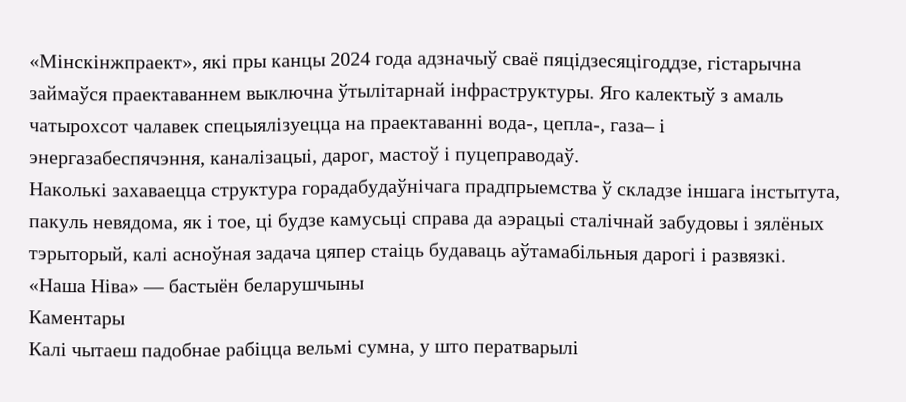«Мінскінжпраект», які пры канцы 2024 года адзначыў сваё пяцідзесяцігоддзе, гістарычна займаўся праектаваннем выключна ўтылітарнай інфраструктуры. Яго калектыў з амаль чатырохсот чалавек спецыялізуецца на праектаванні вода-, цепла-, газа– і энергазабеспячэння, каналізацыі, дарог, мастоў і пуцеправодаў.
Наколькі захаваецца структура горадабудаўнічага прадпрыемства ў складзе іншага інстытута, пакуль невядома, як і тое, ці будзе камусьці справа да аэрацыі сталічнай забудовы і зялёных тэрыторый, калі асноўная задача цяпер стаіць будаваць аўтамабільныя дарогі і развязкі.
«Наша Нiва» — бастыён беларушчыны
Каментары
Калі чытаеш падобнае рабіцца вельмі сумна, у што ператварылі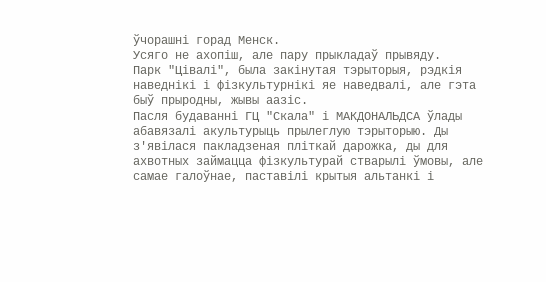ўчорашні горад Менск.
Усяго не ахопіш, але пару прыкладаў прывяду.
Парк "Цівалі", была закінутая тэрыторыя, рэдкія наведнікі і фізкультурнікі яе наведвалі, але гэта быў прыродны, жывы аазіс.
Пасля будаванні ГЦ "Скала" і МАКДОНАЛЬДСА ўлады абавязалі акультурыць прылеглую тэрыторыю. Ды з'явілася пакладзеная пліткай дарожка, ды для ахвотных займацца фізкультурай стварылі ўмовы, але самае галоўнае, паставілі крытыя альтанкі і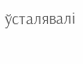ўсталявалі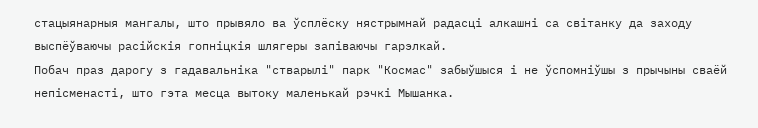стацыянарныя мангалы, што прывяло ва ўсплёску нястрымнай радасці алкашні са світанку да заходу выспёўваючы расійскія гопніцкія шлягеры запіваючы гарэлкай.
Побач праз дарогу з гадавальніка "стварылі" парк "Космас" забыўшыся і не ўспомніўшы з прычыны сваёй непісменасті, што гэта месца вытоку маленькай рэчкі Мышанка.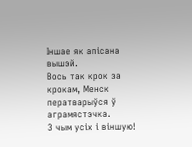Іншае як апісана вышэй.
Вось так крок за крокам, Менск ператварыўся ў аграмястэчка.
З чым усіх і віншую!